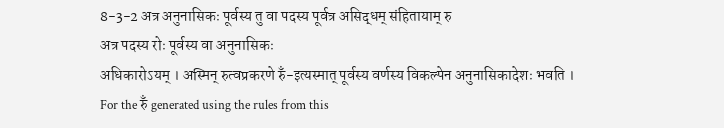8-3-2 अत्र अनुनासिकः पूर्वस्य तु वा पदस्य पूर्वत्र असिद्धम् संहितायाम् रु
अत्र पदस्य रोः पूर्वस्य वा अनुनासिकः
अधिकारोऽयम् । अस्मिन् रुत्वप्रकरणे रुँ-इत्यस्मात् पूर्वस्य वर्णस्य विकल्पेन अनुनासिकादेशः भवति ।
For the रुँ generated using the rules from this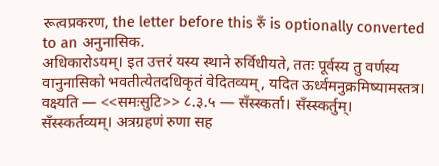रूत्वप्रकरण, the letter before this रुँ is optionally converted to an अनुनासिक.
अधिकारोऽयम्। इत उत्तरं यस्य स्थाने रुर्विधीयते, ततः पूर्वस्य तु वर्णस्य वानुनासिको भवतीत्येतदधिकृतं वेदितव्यम्, यदित ऊर्ध्वमनुक्रमिष्यामस्तत्र। वक्ष्यति — <<समःसुटि>> ८.३.५ — सँस्स्कर्ता। सँस्स्कर्तुम्। सँस्स्कर्तव्यम्। अत्रग्रहणं रुणा सह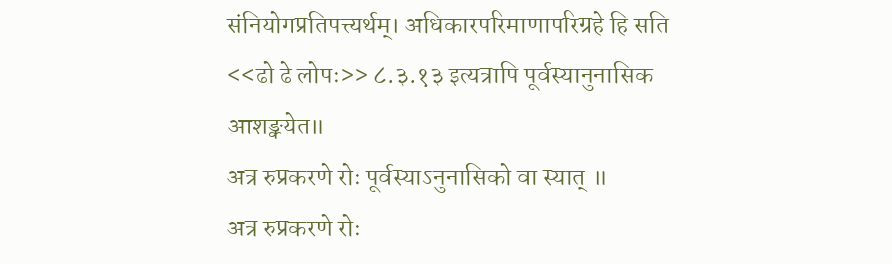संनियोगप्रतिपत्त्यर्थम्। अधिकारपरिमाणापरिग्रहे हि सति <<ढो ढे लोपः>> ८.३.१३ इत्यत्रापि पूर्वस्यानुनासिक आशङ्क्येत॥
अत्र रुप्रकरणे रोः पूर्वस्याऽनुनासिको वा स्यात् ॥
अत्र रुप्रकरणे रोः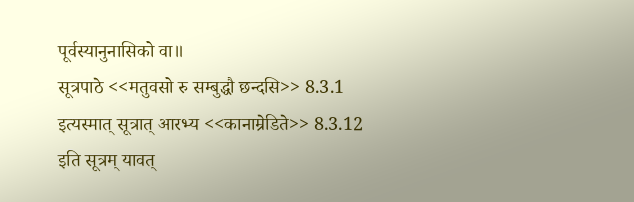पूर्वस्यानुनासिको वा॥
सूत्रपाठे <<मतुवसो रु सम्बुद्धौ छन्दसि>> 8.3.1 इत्यस्मात् सूत्रात् आरभ्य <<कानाम्रेडिते>> 8.3.12 इति सूत्रम् यावत्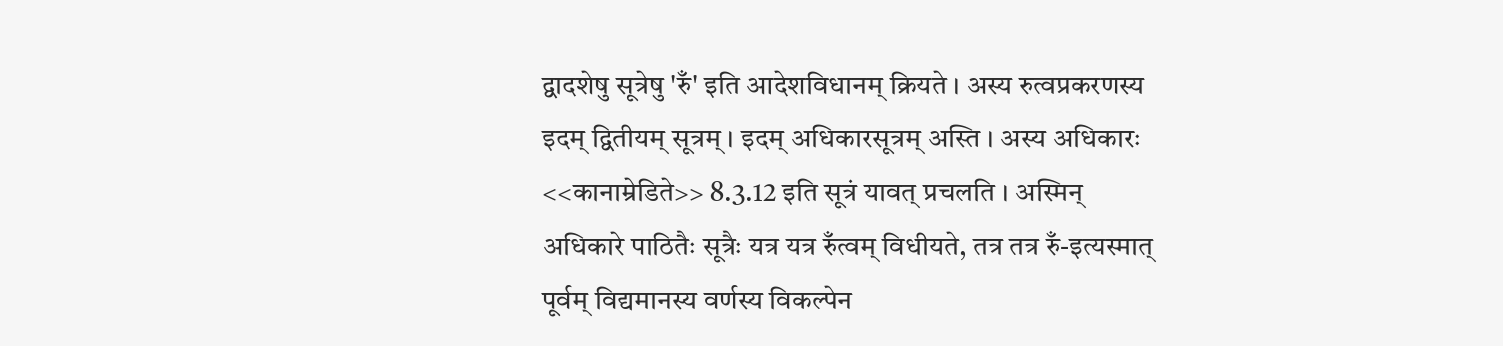द्वादशेषु सूत्रेषु 'रुँ' इति आदेशविधानम् क्रियते । अस्य रुत्वप्रकरणस्य इदम् द्वितीयम् सूत्रम् । इदम् अधिकारसूत्रम् अस्ति । अस्य अधिकारः <<कानाम्रेडिते>> 8.3.12 इति सूत्रं यावत् प्रचलति । अस्मिन् अधिकारे पाठितैः सूत्रैः यत्र यत्र रुँत्वम् विधीयते, तत्र तत्र रुँ-इत्यस्मात् पूर्वम् विद्यमानस्य वर्णस्य विकल्पेन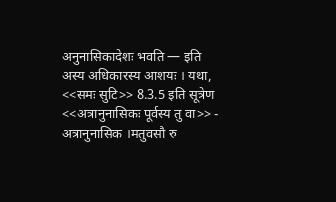अनुनासिकादेशः भवति — इति अस्य अधिकारस्य आशयः । यथा, <<समः सुटि>> 8.3.5 इति सूत्रेण
<<अत्रानुनासिकः पूर्वस्य तु वा>> - अत्रानुनासिक ।मतुवसौ रु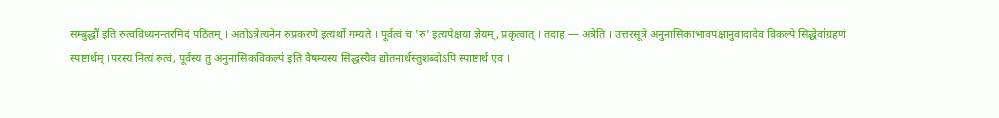सम्बुद्धौ॑ इति रुत्वविध्यनन्तरमिदं पठितम् । अतोऽत्रेत्यनेन रुप्रकरणे इत्यर्थो गम्यते । पूर्वत्वं च 'रु' इत्यपेक्षया ज्ञेयम्, प्रकृत्वात् । तदाह — अत्रेति । उत्तरसूत्रे अनुनासिकाभावपक्षानुवादादेव विकल्पे सिद्धेवा॑ग्रहणं स्पष्टार्थम् ।परस्य नित्यं रुत्वं, पूर्वस्य तु अनुनासिकविकल्प॑ इति वैषम्यस्य सिद्धस्यैव द्योतनार्थस्तुशब्दोऽपि स्पाष्टार्थ एव ।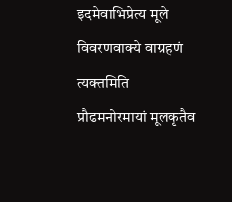इदमेवाभिप्रेत्य मूले विवरणवाक्ये वाग्रहणं त्यक्तमिति प्रौढमनोरमायां मूलकृतैव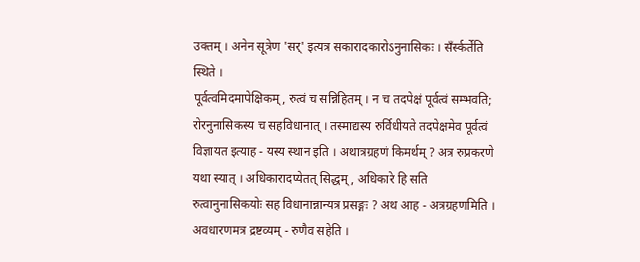उक्तम् । अनेन सूत्रेण 'सर्' इत्यत्र सकारादकारोऽनुनासिकः । सँर्स्कर्तेति स्थिते ।
पूर्वत्वमिदमापेक्षिकम्, रुत्वं च सन्निहितम् । न च तदपेक्षं पूर्वत्वं सम्भवति; रोरनुनासिकस्य च सहविधानात् । तस्माद्यस्य रुर्विधीयते तदपेक्षमेव पूर्वत्वं विज्ञायत इत्याह - यस्य स्थान इति । अथात्रग्रहणं किमर्थम् ? अत्र रुप्रकरणे यथा स्यात् । अधिकारादप्येतत् सिद्धम्, अधिकारे हि सति रुत्वानुनासिकयोः सह विधानान्नान्यत्र प्रसङ्गः ? अथ आह - अत्रग्रहणमिति । अवधारणमत्र द्रष्टव्यम् - रुणैव सहेति ।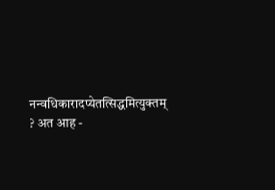नन्वधिकारादप्येतत्सिद्धमित्युक्तम् ? अत आह -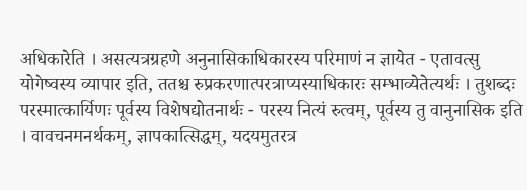अधिकारेति । असत्यत्रग्रहणे अनुनासिकाधिकारस्य परिमाणं न ज्ञायेत - एतावत्सु योगेष्वस्य व्यापार इति, ततश्च रुप्रकरणात्परत्राप्यस्याधिकारः सम्भाव्येतेत्यर्थः । तुशब्दः परस्मात्कार्यिणः पूर्वस्य विशेषद्योतनार्थः - परस्य नित्यं रुत्वम्, पूर्वस्य तु वानुनासिक इति । वावचनमनर्थकम्, ज्ञापकात्सिद्धम्, यदयमुतरत्र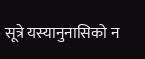सूत्रे यस्यानुनासिको न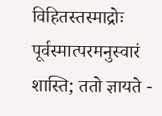विहितस्तस्माद्रोः पूर्वस्मात्परमनुस्वारं शास्ति; ततो ज्ञायते -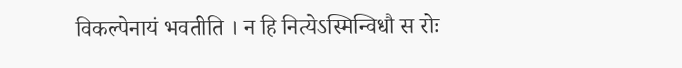विकल्पेनायं भवतीति । न हि नित्येऽस्मिन्विधौ स रोः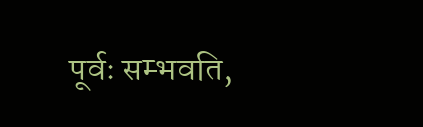पूर्वः सम्भवति,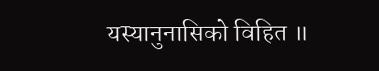यस्यानुनासिको विहित ॥